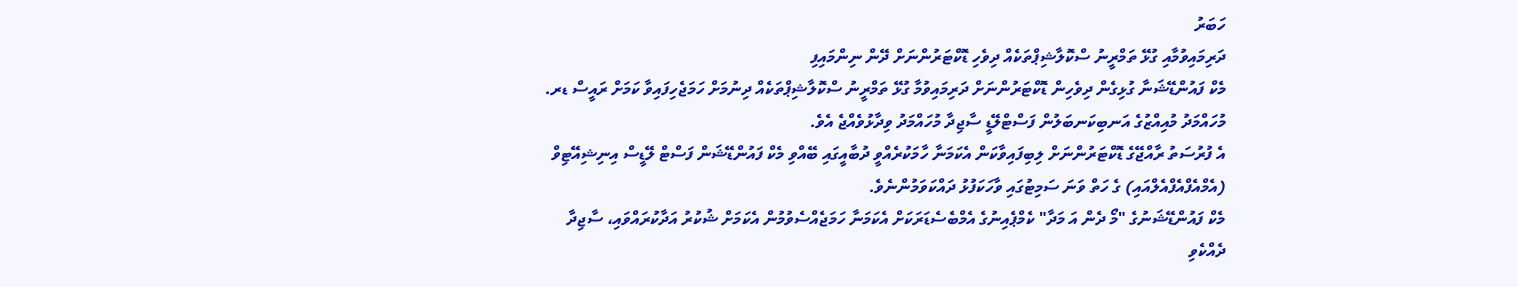ހަބަރު
ދަރިމައިވުމާއި ގުޅޭ ތަމްރީނު ސްކޮލާޝިޕްތަކެއް ދިވެހި ޑޮކްޓަރުންނަށް ދޭން ނިންމައިފި
މެކް ފައުންޑޭޝަނާ ގުޅިގެން ދިވެހިން ޑޮކްޓަރުންނަށް ދަރިމައިވުމާ ގުޅޭ ތަމްރީނު ސްކޮލާޝިޕްތަކެއް ދިނުމަށް ހަމަޖެހިފައިވާ ކަމަށް ރައީސް ޑރ. މުހައްމަދު މުއިއްޒުގެ އަނބިކަނބަލުން ފަސްޓްލޭޑީ ސާޖިދާ މުހައްމަދު ވިދާޅުވެއްޖެ އެވެ.
އެ ފުރުސަތު ރާއްޖޭގެ ޑޮކްޓަރުންނަށް ލިބިފައިވާކަން އެކަމަނާ ހާމަކުރެއްވީ ދުބާއީގައި ބޭއްވި މެކް ފައުންޑޭޝަން ފަސްޓް ލޭޑީސް އިނިޝިއޭޓިވް (އެމްއެފްއެފްއެލްއައި) ގެ ހަތް ވަނަ ސަމިޓުގައި ވާހަކަފުޅު ދައްކަވަމުންނެވެ.
މެކް ފައުންޑޭޝަނުގެ "މޯ ދެން އަ މަދާ" ކެމްޕެއިނުގެ އެމްބެސެޑަރަކަށް އެކަމަނާ ހަމަޖެއްސެވުމުން އެކަމަށް ޝުކުރު އަދާކުރައްވައި، ސާޖިދާ ދެއްކެވި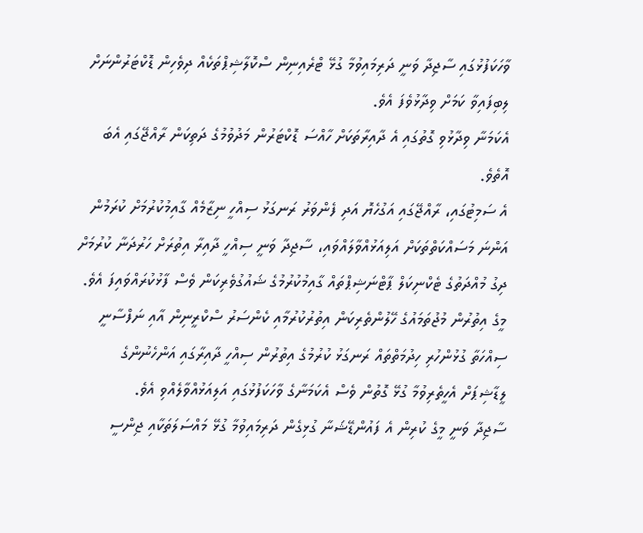ވާހަކަފުޅުގައި ސާޖިދާ ވަނީ ދަރިމައިވުމާ ގުޅޭ ޓްރެއިނިން ސްކޮލާޝިޕްތަކެއް ދިވެހިން ޑޮކްޓަރުންނަށް ލިބިފައިވާ ކަމަށް ވިދާޅުވެފަ އެވެ.
އެކަމަނާ ވިދާޅުވި ގޮތުގައި އެ ދާއިރާތަކަށް ހާއްސަ ޑޮކްޓަރުން މަދުވުމުގެ ދަތިކަން ރާއްޖޭގައި އެބަ އޮތެވެ.
އެ ސަމިޓުގައި، ރާއްޖޭގައި އަގުހެޔޮ އަދި ފެންވަރު ރަނގަޅު ސިއްހީ ނިޒާމެއް ގާއިމުކުރުމަށް ކުރަމުން އަންނަ މަސައްކަތްތަކަށް އަލިއަޅުއްވާލައްވައި، ސާޖިދާ ވަނީ ސިއްހީ ދާއިރާ އިތުރަށް ހަރުދަނާ ކުރުމަށް ދިގު މުއްދަތުގެ ޓެކްނިކަލް ޕާޓްނަޝިޕްތައް ގާއިމުކުރުމުގެ ޝައުގުވެރިކަން ވެސް ފާޅުކުރައްވައިފަ އެވެ.
މީގެ އިތުރުން މުޖުތަމައުގެ ހޭލުންތެރިކަން އިތުރުކުރުމާއި ކެންސަރު ސްކްރީނިން އާއި ނަފްސާނީ ސިއްހަތާ ގުޅުންހުރި ހިދުމަތްތައް ރަނގަޅު ކުރުމުގެ އިތުރުން ސިއްހީ ދާއިރާގައި އަންހެނުންގެ ލީޑާޝިޕަށް އެހީތެރިވުމާ ގުޅޭ ގޮތުން ވެސް އެކަމަނާގެ ވާހަކަފުޅުގައި އަލިއަޅުއްވާލެއްވި އެވެ.
ސާޖިދާ ވަނީ މީގެ ކުރިން އެ ފައުންޑޭޝަނާ ގުޅިގެން ދަރިމައިވުމާ ގުޅޭ މައްސަލަތަކާއި ޖިންސީ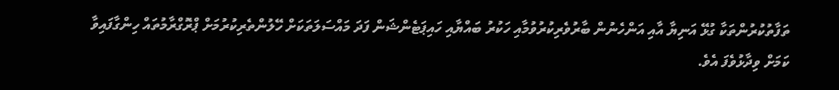ތަފާތުކުރުންތަކާ ގުޅޭ އަނިޔާ އާއި އަންހެނުން ބާރުވެރިކުރުވުމާއި ހަކުރު ބައްޔާއި ހައިޕަޓެންޝަން ފަދަ މައްސަލަތަކަށް ހޭލުންތެރިކުރުމަށް ޕްރޮގްރާމުތައް ހިންގާފައިވާ ކަމަށް ވިދާޅުވެފަ އެވެ.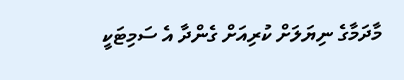މާދަމާގެ ނިޔަލަށް ކުރިއަށް ގެންދާ އެ ސަމިޓަކީ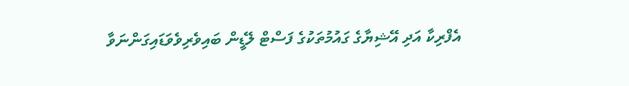އެފްރިކާ އަދި އޭޝިޔާގެ ގައުމުތަކުގެ ފަސްޓް ލޭޑީން ބައިވެރިވެވަޑައިގަންނަވާ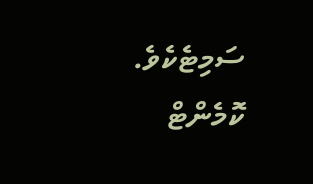ސަމިޓެކެވެ.
ކޮމެންޓް